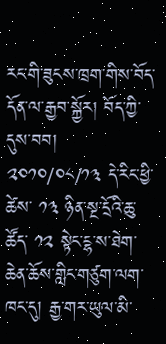རང་གི་ཟུངས་ཁྲག་གིས་བོད་དོན་ལ་རྒྱབ་སྐྱོར། བོད་ཀྱི་དུས་བབ། ༢༠༡༠/༠༨/༡༣ དེ་རིང་ཕྱི་ཚེས་ ༡༣ ཉིན་སྔ་དྲོའི་ཆུ་ཚོད་ ༡༢ སྟེང་ངྷ་ས་ཐེག་ཆེན་ཆོས་གླིང་གཙུག་ལག་ཁང་དུ། རྒྱ་གར་ཡུལ་མི་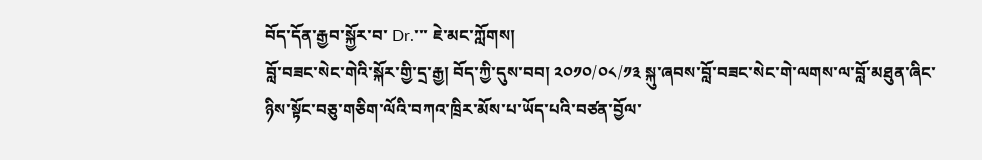བོད་དོན་རྒྱབ་སྐྱོར་བ་ Dr.་་་ ཇེ་མང་ཀློགས།
བློ་བཟང་སེང་གེའི་སྐོར་གྱི་དྲ་རྒྱ། བོད་ཀྱི་དུས་བབ། ༢༠༡༠/༠༨/༡༣ སྐུ་ཞབས་བློ་བཟང་སེང་གེ་ལགས་ལ་བློ་མཐུན་ཞིང་ཉིས་སྟོང་བཅུ་གཅིག་ལོའི་བཀའ་ཁྲིར་མོས་པ་ཡོད་པའི་བཙན་བྱོལ་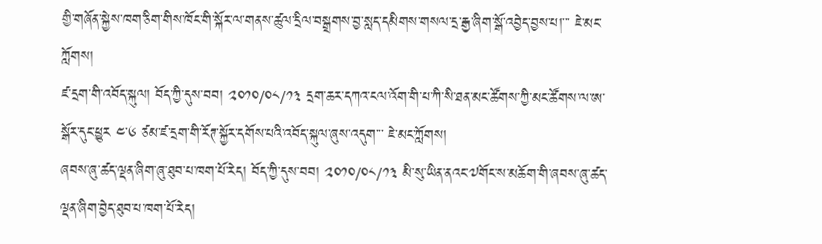གྱི་གཞོན་སྐྱེས་ཁག་ཅིག་གིས་ཁོང་གི་སྐོར་ལ་གནས་ཚུལ་དྲིལ་བསྒྲགས་བྱ་སླད་དམིགས་གསལ་དྲ་རྒྱ་ཞིག་སྒོ་འབྱེད་བྱས་པ།་་་ ཇེ་མང་ཀློགས།
ཛ་དྲག་གི་འབོད་སྐུལ། བོད་ཀྱི་དུས་བབ། ༢༠༡༠/༠༨/༡༣ དྲག་ཆར་དཀའ་ངལ་འོག་གི་པ་ཀི་སི་ཐན་མང་ཚོགས་ཀྱི་མང་ཚོགས་ལ་ཨ་སྒོར་དུང་ཕྱུར ༤་༦ ཙམ་ཛ་དྲག་གི་རོཊ་སྐྱོར་དགོས་པའི་འབོད་སྐུལ་ཞུས་འདུག་་་ ཇེ་མང་ཀློགས།
ཞབས་ཞུ་ཚད་ལྡན་ཞིག་ཞུ་ཐུབ་པ་ཁག་པོ་རེད། བོད་ཀྱི་དུས་བབ། ༢༠༡༠/༠༨/༡༣ མི་སུ་ཡིན་ནའང་༧གོང་ས་མཆོག་གི་ཞབས་ཞུ་ཚད་ལྡན་ཞིག་བྱེད་ཐུབ་པ་ཁག་པོ་རེད།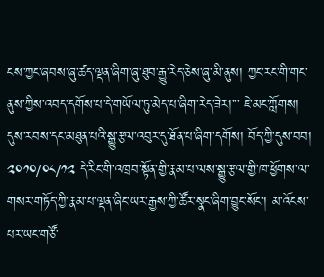ངས་ཀྱང་ཞབས་ཞུ་ཚད་ལྡན་ཞིག་ཞུ་ཐུབ་རྒྱུ་རེད་ཅེས་ཞུ་མི་ནུས། ཀྱང་རང་གི་གང་ནུས་ཀྱིས་འབད་དགོས་པ་དེ་གཡོལ་ཏུ་མེད་པ་ཞིག་རེད་ཟེར།་་་ ཇེ་མང་ཀློགས།
དུས་རབས་དང་མཐུན་པའི་སྒྱུ་རྩལ་འབུར་དུ་ཐོན་པ་ཞིག་དགོས། བོད་ཀྱི་དུས་བབ། ༢༠༡༠/༠༨/༡༢ དེ་རིང་གི་འཁྲབ་སྟོན་གྱི་རྣམ་པ་ལས་སྒྱུ་རྩལ་གྱི་ཁ་ཕྱོགས་ལ་གསར་གཏོད་ཀྱི་རྣམ་པ་ལྡན་ཞིང་ཡར་རྒྱས་ཀྱི་ཚོར་སྣང་ཞིག་བྱུང་སོང་། མ་འོངས་པར་ཡང་གཙོ་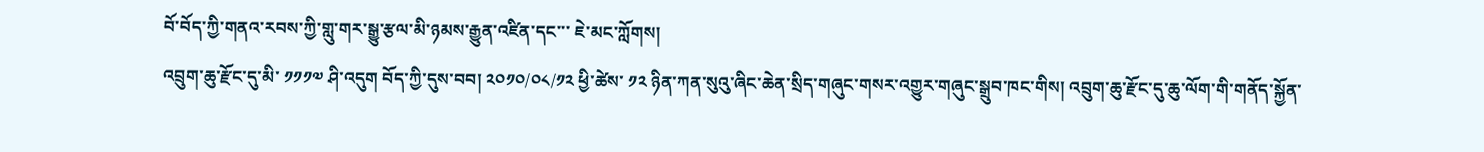བོ་བོད་ཀྱི་གནའ་རབས་ཀྱི་གླུ་གར་སྒྱུ་རྩལ་མི་ཉམས་རྒྱུན་འཛིན་དང་་་ ཇེ་མང་ཀློགས།
འབྲུག་ཆུ་རྫོང་དུ་མི་ ༡༡༡༧ ཤི་འདུག བོད་ཀྱི་དུས་བབ། ༢༠༡༠/༠༨/༡༢ ཕྱི་ཚེས་ ༡༢ ཉིན་ཀན་སུའུ་ཞིང་ཆེན་སྲིད་གཞུང་གསར་འགྱུར་གཞུང་སྒྲུབ་ཁང་གིས། འབྲུག་ཆུ་རྫོང་དུ་ཆུ་ལོག་གི་གནོད་སྐྱོན་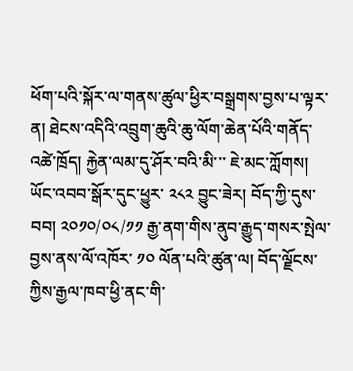ཕོག་པའི་སྐོར་ལ་གནས་ཚུལ་ཕྱིར་བསྒྲགས་བྱས་པ་ལྟར་ན། ཐེངས་འདིའི་འབྲུག་ཆུའི་ཆུ་ལོག་ཆེན་པོའི་གནོད་འཚེ་ཁྲོད། རྐྱེན་ལམ་དུ་ཤོར་བའི་མི་་་ ཇེ་མང་ཀློགས།
ཡོང་འབབ་སྒོར་དུང་ཕྱུར་ ༢༨༢ བྱུང་ཟེར། བོད་ཀྱི་དུས་བབ། ༢༠༡༠/༠༨/༡༡ རྒྱ་ནག་གིས་ནུབ་རྒྱུད་གསར་སྤེལ་བྱས་ནས་ལོ་འཁོར་ ༡༠ ལོན་པའི་ཚུན་ལ། བོད་ལྗོངས་ཀྱིས་རྒྱལ་ཁབ་ཕྱི་ནང་གི་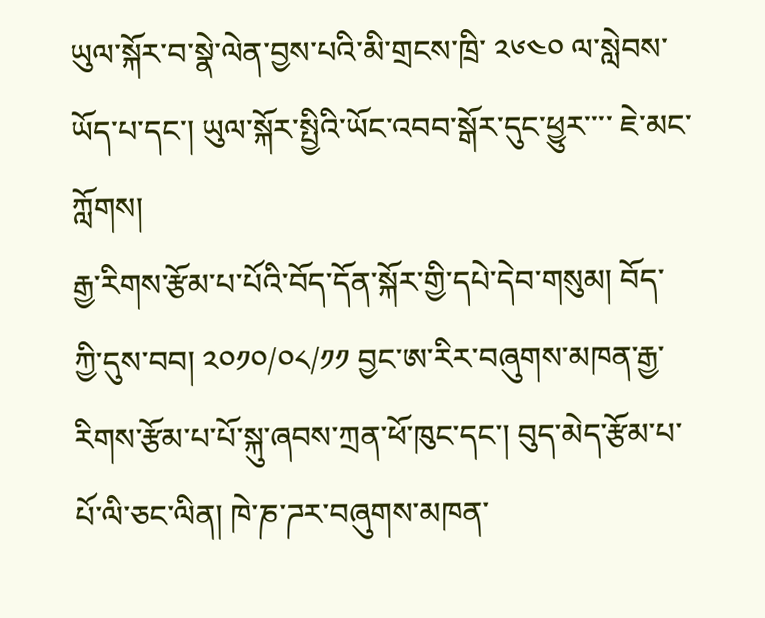ཡུལ་སྐོར་བ་སྣེ་ལེན་བྱས་པའི་མི་གྲངས་ཁྲི་ ༢༦༤༠ ལ་སླེབས་ཡོད་པ་དང་། ཡུལ་སྐོར་སྤྱིའི་ཡོང་འབབ་སྒོར་དུང་ཕྱུར་་་་ ཇེ་མང་ཀློགས།
རྒྱ་རིགས་རྩོམ་པ་པོའི་བོད་དོན་སྐོར་གྱི་དཔེ་དེབ་གསུམ། བོད་ཀྱི་དུས་བབ། ༢༠༡༠/༠༨/༡༡ བྱང་ཨ་རིར་བཞུགས་མཁན་རྒྱ་རིགས་རྩོམ་པ་པོ་སྐུ་ཞབས་ཀྲན་ཕོ་ཁུང་དང་། བུད་མེད་རྩོམ་པ་པོ་ལི་ཅང་ལིན། ཁེ་ཎ་ཌར་བཞུགས་མཁན་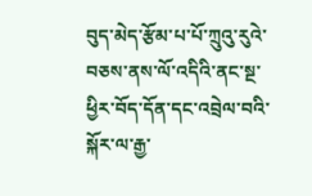བུད་མེད་རྩོམ་པ་པོ་ཀྲུའུ་རུའེ་བཅས་ནས་ལོ་འདིའི་ནང་སྔ་ཕྱིར་བོད་དོན་དང་འབྲེལ་བའི་སྐོར་ལ་རྒྱ་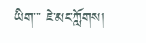ཡིག་་་ ཇེ་མང་ཀློགས།